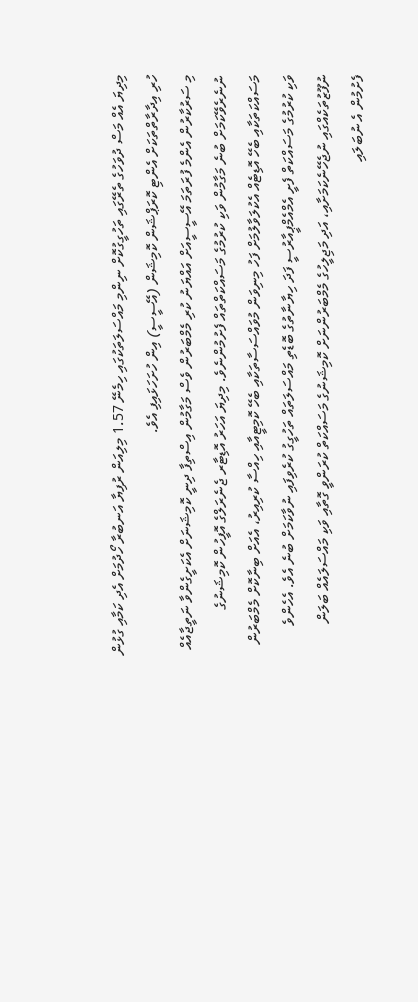މިދިޔަ އެއް މަސް ދުވަހުގެ ތެރޭގައި ތަހުގީގުކޮށް ނިންމި މައްސަލަތަކުގައި ހިމެނޭ 1.57 މިލިއަން ރުފިޔާ އަނބުރާ ހޯދުމަށް އެދި ކަމާއި ގުޅުން ހުރި އިދާރާތްތަކަށް އެންޓި ކޮރަޕްޝަން ކޮމިޝަން (އޭސީސީ) އިން ހުށަހަޅައިފި އެވެ.
މި ސަރުކާރުން އެންމެ ފުރަތަމަ އޭސީސީއަށް އައްޔަނު ކުރި މެމްބަރުން ވެސް މަގާމުން އިސްތިފާ ދިނީ ކޮމިޝަނަށް އެކަށީގެންވާ ނަތީޖާއެއް ނުނެރެވޭކަމަށް ބުނެ މަގާމުން ވަކި ކުރުމުގެ މަސައްކަތްތައް ފެށުމުންނެވެ. މިދިޔަ އަހަރު އޮޑިޓާރ ޖެނެރަލްގެ އޮފީހުން ކޮމިޝަނުގެ މަސައްކަތަކާއި ބެހޭ އޮޑިޓެއް އެކުލަވާލުމަށް ފަހު މިނިވަން މުވައްސަސާތަކާއި ބެހޭ ކޮމިޓީއާއި ހިއްސާ ކުރިއިރު، އެއަށް ބިނާކޮށް މެމްބަރުން ވަކި ކުރުމުގެ މަސައްކަތް ފެށީ އެމްއެމްޕީއާރުސީ ފަދަ ހިޔާނާތުގެ ބޮޑެތި މައްސަލަތައް ތަހުގީގު ކުރެވިފައި ނުވާކަމަށް ބުނެ އެވެ. އެހެންވެ ނުފޫޒުތަކެއްގައި ނުޖެހޭނެކަމަށާއި، އަދި މަޖިލީހުގެ މެމްބަރުންނަށް ކޮމިޝަނުގެ މަސައްކަތް ކުރަންވީ ގޮތާއި ވަކި މައްސަލައެއް ބަލަން ފެށުމުން އެ ނުބަލައި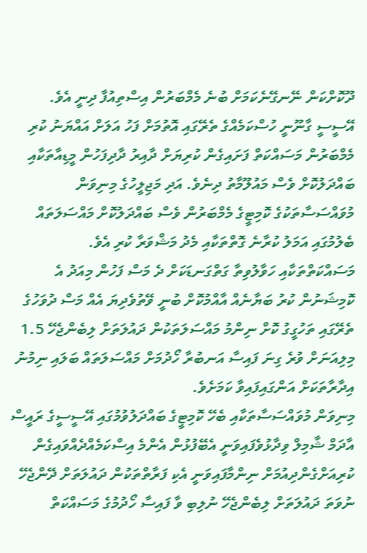ދޫކޮށްކަން ނޭނގޭނެކަމަށް ބުނެ މެމްބަރުން އިސްތިއުފާ ދިނީ އެވެ.
އޭސީސީ ގާނޫނީ ހުސްކަމެއްގެ ތެރޭގައި އޮތުމަށް ފަހު އަލަށް އައްޔަނު ކުރި މެމްބަރުން މަސައްކަތް ފަށައިގެން ކުރިޔަށް ދާއިރު ދާދިފަހުން މީޑިއާތަކާއި ބައްދަލުކޮށް ވެސް މައުލޫމާތު ދިނެވެ. އަދި މަޖިލީހުގެ މިނިވަން މުވައްސަސާތަކުގެ ކޮމިޓީގެ މެމްބަރުން ވެސް ބައްދަލުކޮށް މައްސަލަތައް ބެލުމުގައި އަމަލު ކުރާނެ ގޮތްތަކާއި މެދު މަޝްވަރާ ކުރި އެވެ.
މަސައްކަތްތަކާއި ހަވާލުވިތާ ގަތްގަނޑަކަށް ދެ މަސް ފަހުން މިއަދު އެ ކޮމިޝަނުން ކުރު ބަޔާނެއް އާއްމުކޮށް ބުނީ ވޭތުވެދިޔަ އެއް މަސް ދުވަހުގެ ތެރޭގައި ތަހުގީގު ކޮށް ނިންމު މައްސަލަތަކުން ދައުލަތަށް ލިބެންޖެހޭ 1.5 މިލިއަނަށް ވުރެ ގިނަ ފައިސާ އަނބުރާ ހޯދުމަށް މައްސަލަތައް ބަލައި ނިމުނު އިދާރާތަކަށް އަންގައިފައިވާ ކަމަށެވެ.
މިނިވަން މުވައްސަސާތަކާއި ބެހޭ ކޮމިޓީގެ ބައްދަލުވުމުގައި އޭސީސީގެ ރައީސް އާދަމް ޝާމިލް ވިދާޅުވެފައިވަނީ އެބޭފުޅުން އެންމެ އިސްކަމެއްދެއްވައިގެން ކުރިއަށްގެންދިއުމަށް ނިންމާފައިވަނީ އެކި ފަރާތްތަކުން ދައުލަތަށް ދޭންޖެހޭ ނުވަތަ ދައުލަތަށް ލިބެންޖެހޭ ނުލިބި ވާ ފައިސާ ހޯދުމުގެ މަސައްކަތް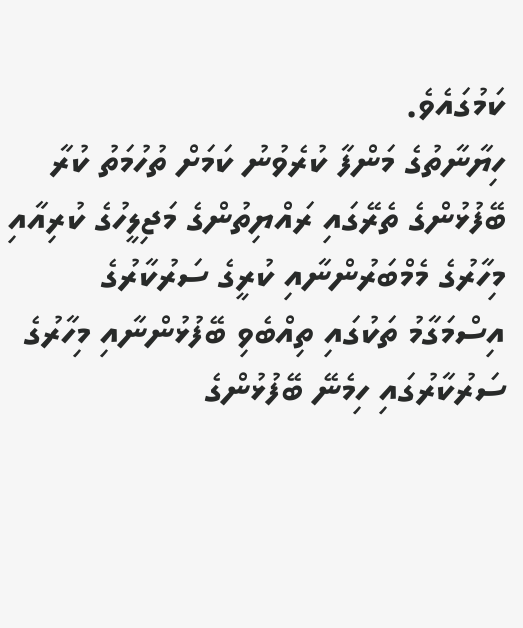ކަމުގައެވެ.
ހިޔާނާތުގެ މަންފާ ކުރެވުނު ކަމަށް ތުހުމަތު ކުރާ ބޭފުޅުންގެ ތެރޭގައި ރައްޔިތުންގެ މަޖިލީހުގެ ކުރިއާއި މިހާރުގެ މެމްބަރުންނާއި ކުރީގެ ސަރުކާރުގެ އިސްމަގާމު ތަކުގައި ތިއްބެވި ބޭފުޅުންނާއި މިހާރުގެ ސަރުކާރުގައި ހިމެނޭ ބޭފުޅުންގެ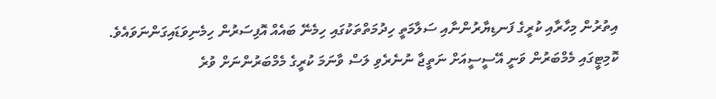އިތުރުން މިހާރާއި ކުރީގެ ފަނޑިޔާރުންނާއި ސަލާމަތީ ހިދުމަތްތަކުގައި ހިމެނޭ ބައެއް އޮފިސަރުން ހިމެނިވަޑައިގަންނަވައެވެ.
ކޮމިޓީގައި މެމްބަރުން ވަނީ އޭސީސީއަށް ނަތީޖާ ނުނެރެވި ލަސް ވާނަމަ ކުރީގެ މެމްބަރުންނަށް ވުރެ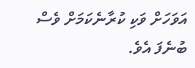އަވަހަށް ވަކި ކުރާނެކަމަށް ވެސް ބުނެފަ އެވެ.